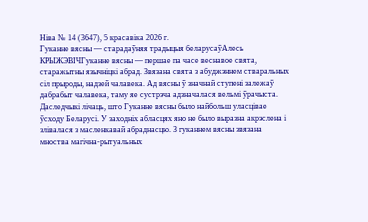Ніва № 14 (3647), 5 красавіка 2026 г.
Гуканне вясны — старадаўняя традыцыя беларусаўАлесь КРЫЖЭВІЧГуканне вясны — першае па часе веснавое свята, старажытны язычніцкі абрад. Звязана свята з абуджэннем стваральных сіл прыроды, надзей чалавека. Ад вясны ў значнай ступені залежаў дабрабыт чалавека, таму яе сустрэча адзначалася вельмі ўрачыста. Даследчыкі лічаць, што Гуканне вясны было найбольш уласцівае ўсходу Беларусі. У заходніх абласцях яно не было выразна акрэслена і злівалася з масленкавай абраднасцю. З гуканнем вясны звязана мноства магічна-рытуальных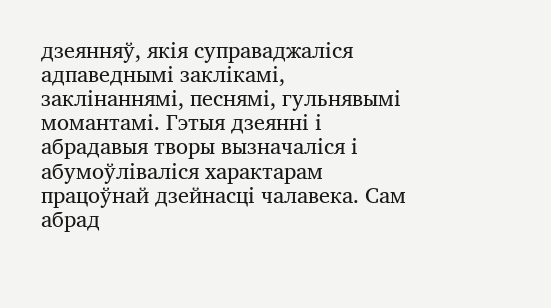дзеянняў, якія суправаджаліся адпаведнымі заклікамі, заклінаннямі, песнямі, гульнявымі момантамі. Гэтыя дзеянні і абрадавыя творы вызначаліся і абумоўліваліся характарам працоўнай дзейнасці чалавека. Сам абрад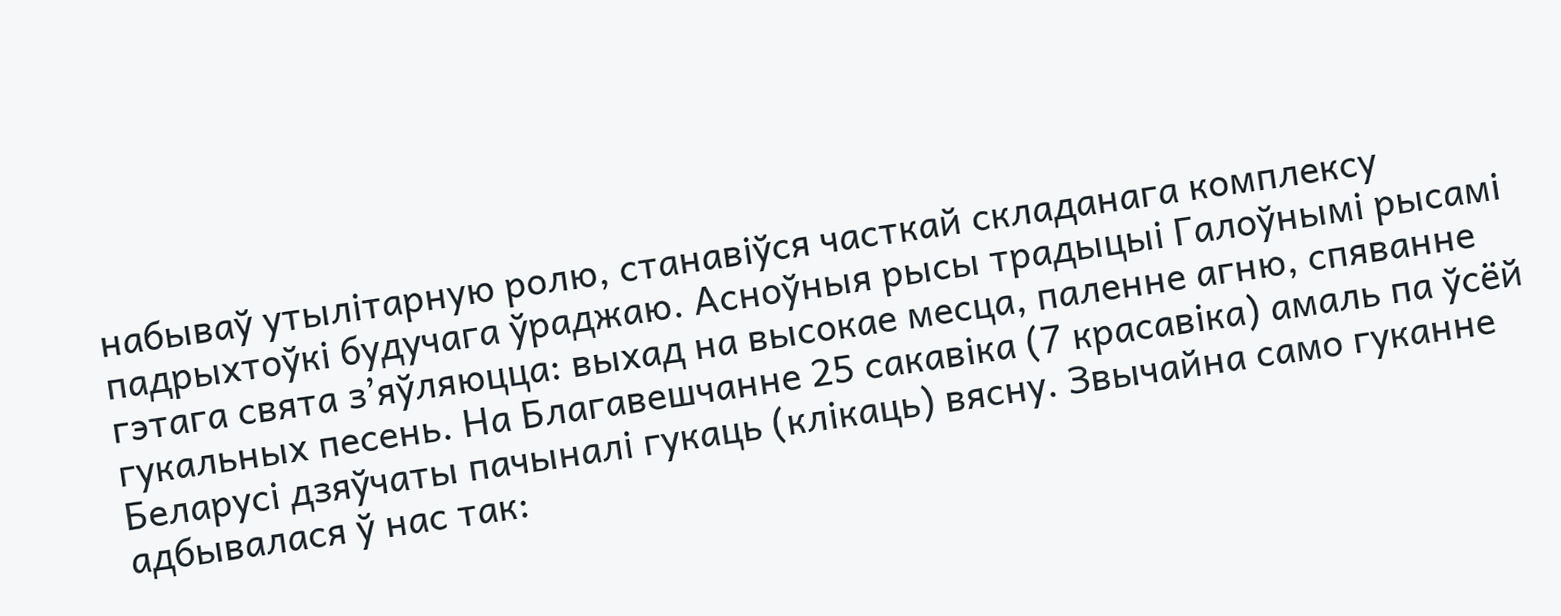набываў утылітарную ролю, станавіўся часткай складанага комплексу падрыхтоўкі будучага ўраджаю. Асноўныя рысы традыцыі Галоўнымі рысамі гэтага свята з’яўляюцца: выхад на высокае месца, паленне агню, спяванне гукальных песень. На Благавешчанне 25 сакавіка (7 красавіка) амаль па ўсёй Беларусі дзяўчаты пачыналі гукаць (клікаць) вясну. Звычайна само гуканне адбывалася ў нас так: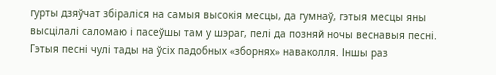гурты дзяўчат збіраліся на самыя высокія месцы, да гумнаў, гэтыя месцы яны высцілалі саломаю і пасеўшы там у шэраг, пелі да позняй ночы веснавыя песні. Гэтыя песні чулі тады на ўсіх падобных «зборнях» наваколля. Іншы раз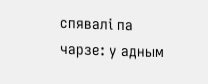спявалі па чарзе: у адным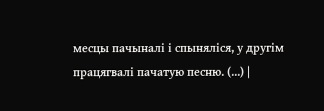месцы пачыналі і спыняліся, у другім працягвалі пачатую песню. (...) |